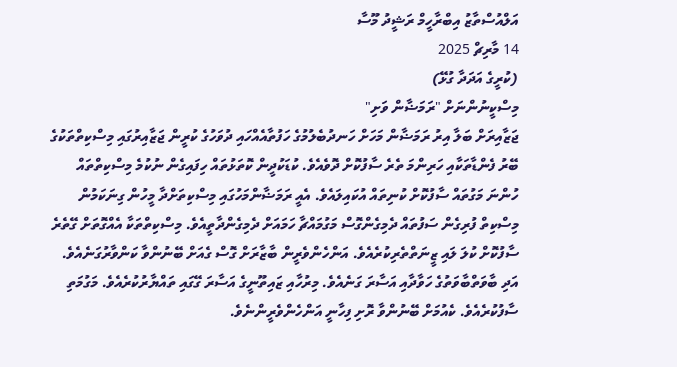އަލްއުސްތާޒު އިބްރާހީމް ރަޝީދު މޫސާ
14 މާރިޗް 2025
(ކުރީގެ އަދަދާ ގުޅޭ)
މިސްކީނުންނަށް "ރަމަޟާން ވަށި"
ޖަޒާއިރަށް ބަލާ އިރު ރަމަޟާން މަހަށް ހަނދުބެލުމުގެ ހަފުތާއެއްހައި ދުވަހުގެ ކުރީން ޖަޒާއިރުގައި މިސްކިތްތަކުގެ ބޭރު ފެންޑާތަކާއި ހަރިންމަ ތެރެ ސާފުކޮށް ދޮވެއެވެ. ކުޑަކުދީން ކޮތަޅުތައް ހިފައިގެން ނުކުމެ މިސްކިތްތައް ހުންނަ މަގުތައް ސާފުކޮށް ކުނިތައް އުކައިލައެވެ. އެއީ ރަމަޟާންމަހުގައި މިސްކިތަށްދާ މީހުން ގިނަކަމުން މިސްކިތް ފުރިގެން ސަފުތައް ދެމިގެންގޮސް މަގުމައްޗާ ހަމައަށް ދެމިގެންދާތީއެވެ. މިސްކިތްތަކާ އެއްގޮތަށް ގޭތެރެ ސާފުކޮށް ކުލަ ލައި ޒީނަތްތެރިކުރެއެވެ. އަންހެންވެރީން ބާޒާރަށް ގޮސް ގެއަށް ބޭނުންވާ ކަންވާރުގަނެއެވެ. އަދި ބާވަތްބާވަތުގެ ހަވާދާއި އަސާރަ ގަނެއެވެ. މިރުހާއި ޒައިތޫނީގެ އަސާރަ ގޭގައި ތައްޔާރުކުރެއެވެ. މަގުމަތި ސާފުކުރެއެވެ. ކެއުމަށް ބޭނުންވާ ރޮށި ފިހާނީ އަންހެންވެރީންނެވެ.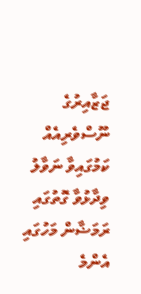ޖަޒާއިރުގެ ނޫސްވެރިއެއް ކަމުގައިވާ ނަވާލު ވިދާޅުވާ ގޮތުގައި ރަމަޟާން މަހުގައި އެންމެ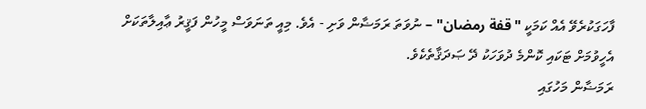ފާހަގަކުރެވޭ އެއް ކަމަކީ "قفة رمضان" – ނުވަތަ ރަމަޟާން ވަށި - އެވެ. މިއީ ތަނަވަސް މީހުން ފަޤީރު ޢާއިލާތަކަށް އެހީވުމަށް ޓަކައި ކޮންމެ ދުވަހަކު ދޭ ޞަދަޤާތެކެވެ.
ރަމަޟާން މަހުގައި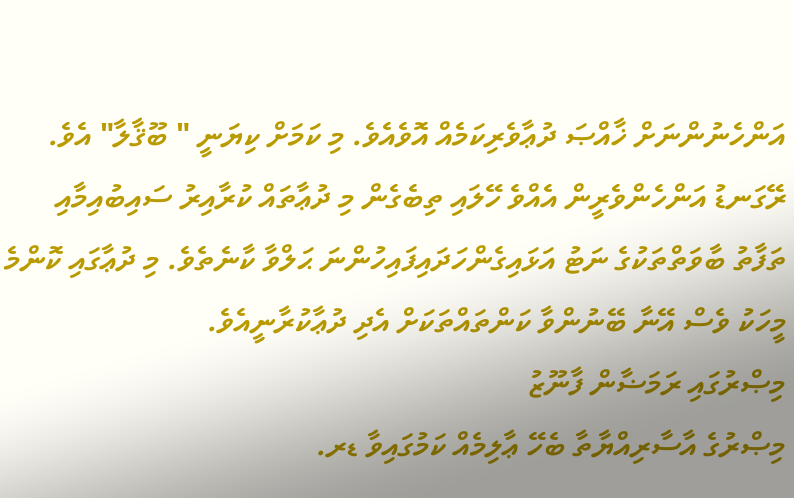އަންހެނުންނަށް ޚާއްޞަ ދުޢާވެރިކަމެއް އޮވެއެވެ. މި ކަމަށް ކިޔަނީ " ބޫޤާލާ" އެވެ. ރޭގަނޑު އަންހެންވެރީން އެއްވެ ހޭލައި ތިބެގެން މި ދުޢާތައް ކުރާއިރު ސައިބުއިމާއި ތަފާތު ބާވަތްތަކުގެ ނަޓު އަޅައިގެންހަދައިފައިހުންނަ ޙަލްވާ ކާނެތެވެ. މި ދުޢާގައި ކޮންމެ މީހަކު ވެސް އޭނާ ބޭނުންވާ ކަންތައްތަކަށް އެދި ދުޢާކުރާނީއެވެ.
މިޞްރުގައި ރަމަޟާން ފާނޫޒު
މިޞްރުގެ އާސާރިއްޔާތާ ބެހޭ ޢާލިމެއް ކަމުގައިވާ ޑރ.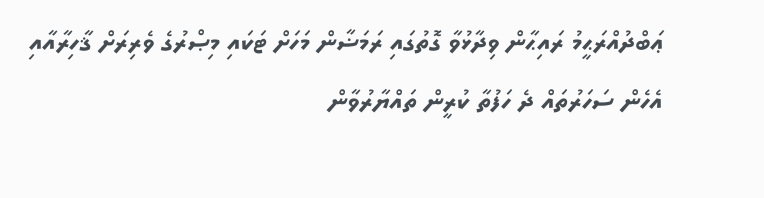ޢަބްދުއްރަޙީމު ރައިޙާން ވިދާޅުވާ ގޮތުގައި ރަމަޟާން މަހަށް ޓަކައި މިޞްރުގެ ވެރިރަށް ޤާހިރާއާއި އެހެން ސަހަރުތައް ދެ ހަފުތާ ކުރީން ތައްޔާރުވާން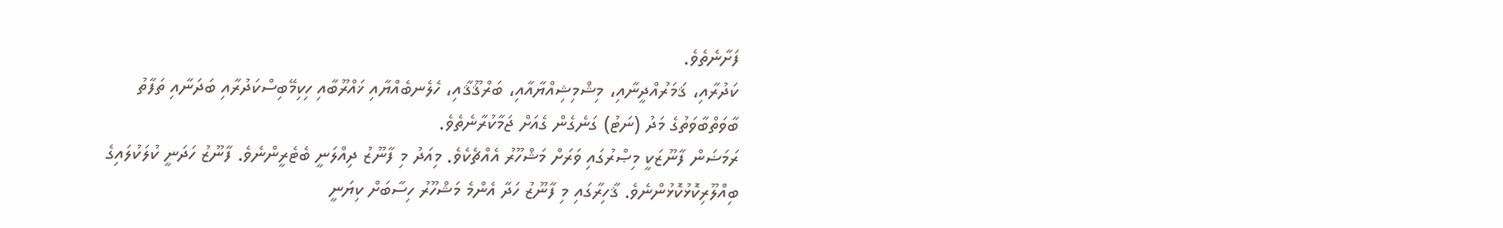ފަށާނެތެވެ.
ކަދުރާއި، ޤަމަރުއްދީނާއި، މިޝްމިޝިއްޔާއާއި، ބަރްޤޫޤާއި، ހެލެނބެއްޔާއި ޚައްރޫބާއި ހިކިމޭބިސްކަދުރާއި ބަދަނާއި ތަފާތު ބާވަތްބާވަތުގެ މަދު (ނަޓު) ގަނެގެން ގެއަށް ޖަމާކުރާނެތެވެ.
ރަމަޟަން ފާނޫޒަކީ މިޞްރުގައި ވަރަށް މަޝްހޫރު އެއްޗެކެވެ. މިއަދު މި ފާނޫޒު ދިއްލަނީ ބެޓެރީންނެވެ. ފާނޫޒު ހަދަނީ ކުލަކުލައިގެ ބިއްލޫރިކޮޅުކޮޅުންނެވެ. ޤާހިރާގައި މި ފާނޫޒު ހަދާ އެންމެ މަޝްހޫރު ހިސާބަށް ކިޔަނީ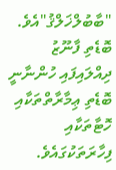"ބާބުލްޚަލްޤު"އެވެ. ބޮޑެތި ފާނޫޒު ދިއްލައިފައި ހުންނާނީ ބޮޑެތި ޢިމާރާތްތަކާއި ހޮޓާތަކާއި ފިހާރަތަކުގައެވެ.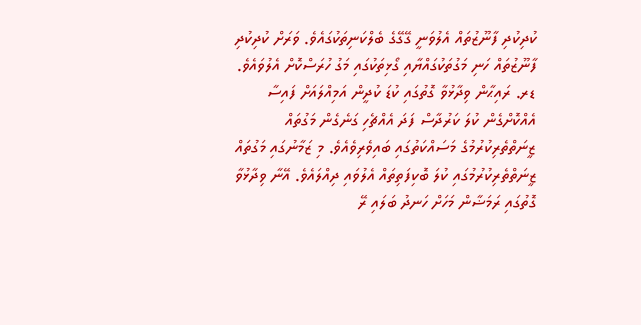ކުދިކުދި ފާނޫޒުތައް އެލުވަނީ ގޭގޭގެ ބެލްކަނިތަކުގައެވެ. ވަރަށް ކުދިކުދި ފާނޫޒުތައް ހަނި މަގުތަކުގައްޔާއި ގޯޅިތަކުގައި މަގު ހުރަސްކޮށް އެލުވައެވެ.
ޑރ. ރައިޙާން ވިދާޅުވާ ގޮތުގައި ކުޑަ ކުދީން އަމިއްލައަށް ފައިސާ އެއްކޮށްގެން ކުލަ ކަރުދާސް ފަދަ އެއްޗެހި ގަނެގެން މަގުތައް ޒީނަތްތެރިކުރުމުގެ މަސައްކަތުގައި ބައިވެރިވެއެވެ. މި ޒަމާނުގައި މަގުތައް ޒީނަތްތެރިކުރުމުގައި ކުލަ ބޮކިފަތިތައް އެލުވައި ދިއްލައެވެ. އޭނާ ވިދާޅުވާ ގޮތުގައި ރަމަޟާން މަހަށް ހަނދު ބަލައި ރޭ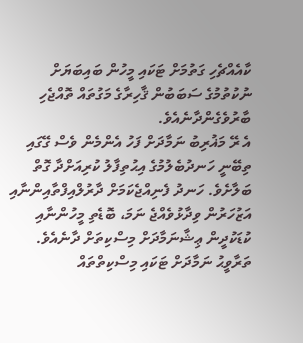ކާއެއްޗެހި ގަތުމަށް ޓަކައި މީހުން ބައިބަޔަށް ނުކުތުމުގެ ސަބަބުން ޤާހިރާގެ މަގުތައް ތޮއްޖެހި ބާރުވެގެންދާނެއެވެ.
އެ ރޭ މަޣުރިބު ނަމާދަށް ފަހު އެންމެން ވެސް ގޭގައި ތިބޭނީ ހަނދުބެލުމުގެ އިޙުތިފާލު ކުރިއަށްދާ ގޮތް ބަލާށެވެ. ހަނދު ފެނިއްޖެކަމަށް ދާރުލްއިފްތާއިންނާއި އަޒުހަރުން ވިދާޅުވެއްޖެ ނަމަ، ބޮޑެތި މީހުންނާއި ކުޑަކުދީން ޢިޝާނަމާދަށް މިސްކިތަށް ދާނެއެވެ. ތަރާވީޙު ނަމާދަށް ޓަކައި މިސްކިތްތައް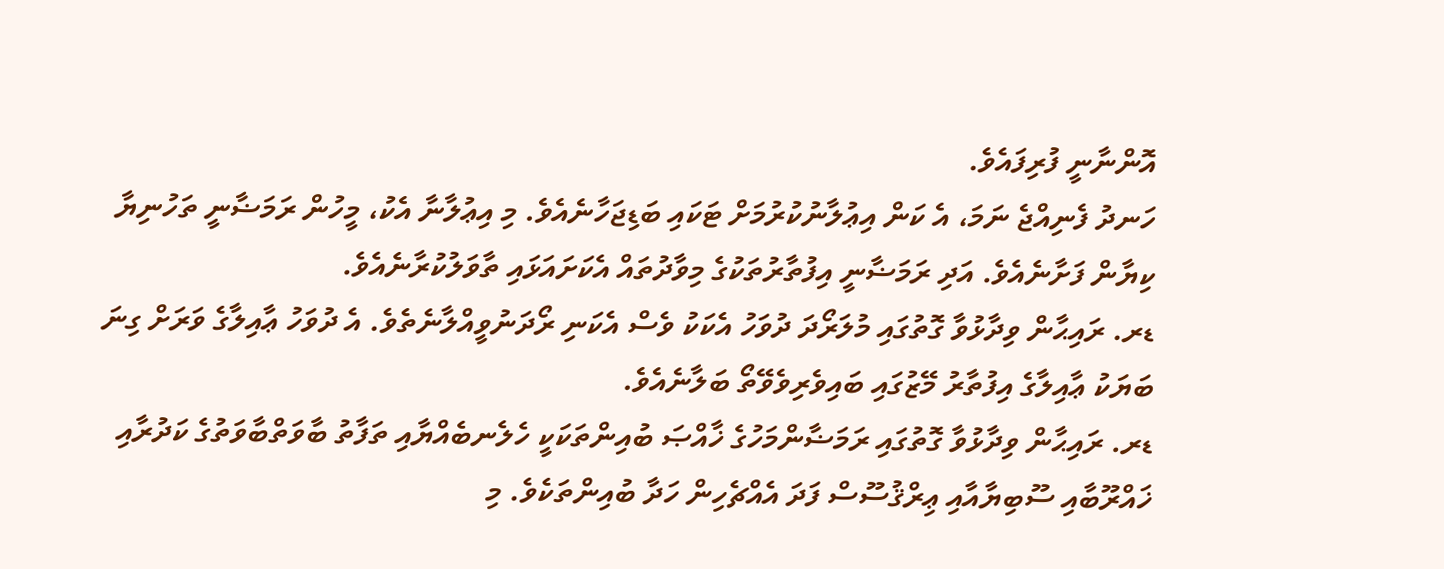އޮންނާނީ ފުރިފައެވެ.
ހަނދު ފެނިއްޖެ ނަމަ، އެ ކަން އިޢުލާނުކުރުމަށް ޓަކައި ބަޑިޖަހާނެއެވެ. މި އިޢުލާނާ އެކު، މީހުން ރަމަޟާނީ ތަހުނިޔާ ކިޔާން ފަށާނެއެވެ. އަދި ރަމަޟާނީ އިފުތާރުތަކުގެ މިވާދުތައް އެކަށައަޅައި ތާވަލުކުރާނެއެވެ.
ޑރ. ރައިޙާން ވިދާޅުވާ ގޮތުގައި މުލަރޯދަ ދުވަހު އެކަކު ވެސް އެކަނި ރޯދަނުވީއްލާނެތެވެ. އެ ދުވަހު ޢާއިލާގެ ވަރަށް ގިނަ ބަޔަކު ޢާއިލާގެ އިފުތާރު މޭޒުގައި ބައިވެރިވެވޭތޯ ބަލާނެއެވެ.
ޑރ. ރައިޙާން ވިދާޅުވާ ގޮތުގައި ރަމަޟާންމަހުގެ ޚާއްޞަ ބުއިންތަކަކީ ހެލެނބެއްޔާއި ތަފާތު ބާވަތްބާވަތުގެ ކަދުރާއި ޚައްރޫބާއި ސޫބިޔާއާއި ޢިރްޤުސޫސް ފަދަ އެއްޗެހިން ހަދާ ބުއިންތަކެވެ. މި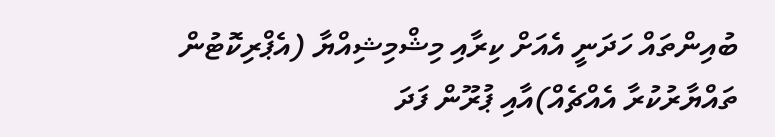ބުއިންތައް ހަދަނީ އެއަށް ކިރާއި މިޝްމިޝިއްޔާ (އެޕްރިކޮޓުން ތައްޔާރުކުރާ އެއްޗެއް)އާއި ޕުރޫން ފަދަ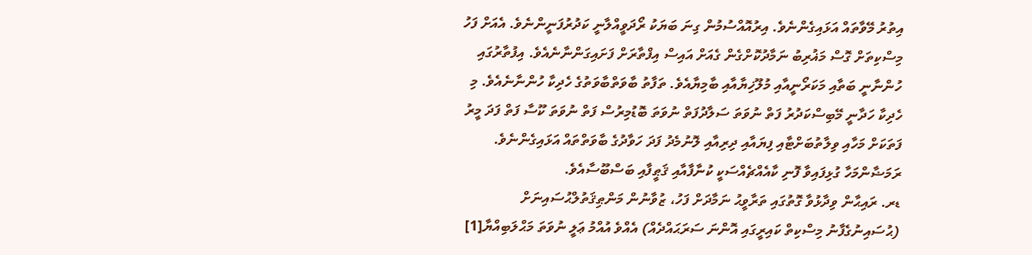އިތުރު މޭވާތައް އަޅައިގެންނެވެ. އިރުއޮއްސުމުން ގިނަ ބަޔަކު ރޯދަވީއްލާނީ ކަދުރުފަނީންނެވެ. އެއަށް ފަހު މިސްކިތަށް ގޮސް މަޣުރިބު ނަމާދުކޮށްގެން ގެއަށް އައިސް އިފްތާރަށް ފަށައިގަންނާނެއެވެ. އިފުތާރުގައި ހުންނާނީ ބަތާއި މަކަރޯނީއާއި މުލޫޚިޔާއާއި ބާމިޔާއެވެ. ތަފާތު ބާވަތްބާވަތުގެ ހެދިކާ ހުންނާނެއެވެ. މި ހެދިކާ ހަދާނީ މޭބިސްކަދުރު ފަތް ނުވަތަ ސަލާދުފަތް ނުވަތަ ބޮޑުމިރުސް ފަތް ނުވަތަ ކޫސާ ފަތް ފަދަ މީރު ފަތަކަށް މަހާއި ވިލާތުބަށްޓާއި ފިޔައާއި ދިރިއާއި ލޮނުމެދު ފަދަ ހަވާދުގެ ބާވަތްތައް އަޅައިގެންނެވެ. ރަމަޟާންމަހާ ގުޅިފައިވާ ފޮނި ކާއެއްޗެއްސަކީ ކުނާފާއާއި ޤަޠީފާއި ބަސްބޫސާއެވެ.
ޑރ. ރައިޙާން ވިދާޅުވާ ގޮތުގައި ތަރާވީޙު ނަމާދަށް ފަހު، ޒުވާނުން މަންޠިޤަތުލްޙުސައިނަށް (ޙުސައިނުގެފާނު މިސްކިތް ކައިރީގައި އޮންނަ ސަރަޙައްދެއް) އެއްވެ އުއްމު ޢަލީ ނުވަތަ މަޙްލަބިއްޔާ[1]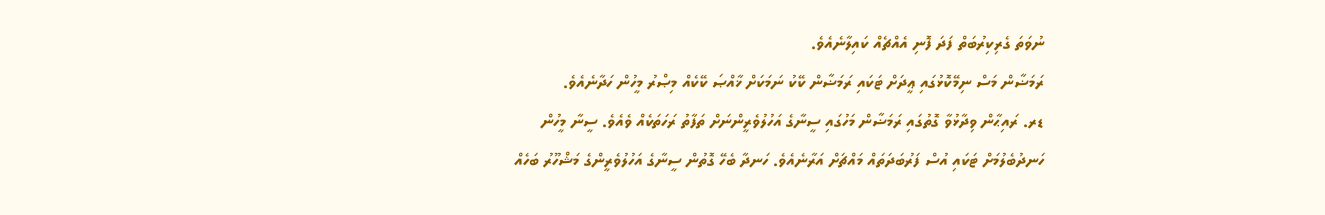ނުވަތަ ގެރިކިރުބަތް ފަދަ ފޮނި އެއްޗެއް ކައިލާނެއެވެ.
ރަމަޟާން މަސް ނިމޭކޮޅުގައި ޢީދަށް ޓަކައި ރަމަޟާން ކޭކު ނަމަކަށް ޚާއްޞަ ކޭކެއް މިޞްރު މީހުން ހަދާނެއެވެ.
ޑރ. ރައިޙާން ވިދާޅުވާ ގޮތުގައި ރަމަޟާން މަހުގައި ސީނާގެ އަހުލުވެރީންނަށް ތަފާތު ރަހަތަކެއް ވެއެވެ. ސީނާ މީހުން ހަނދުބެލުމަށް ޓަކައި އުސް ފަރުބަދަތައް މައްޗަށް އަރާނެއެވެ. ހަނދާ ބެހޭ ގޮތުން ސީނާގެ އަހުލުވެރީންގެ މަޝްހޫރު ބަހެއް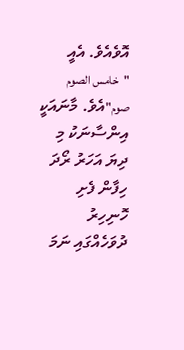އޮވެއެވެ. އެއީ "خامس الصوم صوم"އެވެ. މާނައަކީ އިންސާނަކު މި ދިޔަ އަހަރު ރޯދަ ހިފާން ފެށި ހޮނިހިރު ދުވަހެއްގައި ނަމަ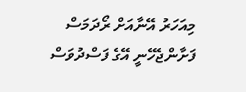މިއަހަރު އޭނާއަށް ރޯދަމަސް ފަށާންޖެހޭނީ އޭގެ ފަސްދުވަސް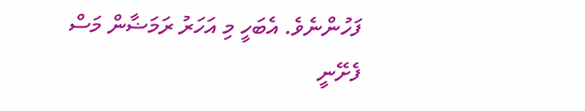ފަހުންނެވެ. އެބަހީ މި އަހަރު ރަމަޟާން މަސް ފެށޭނީ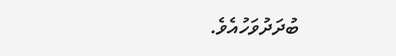ބުދަދުވަހުއެވެ.